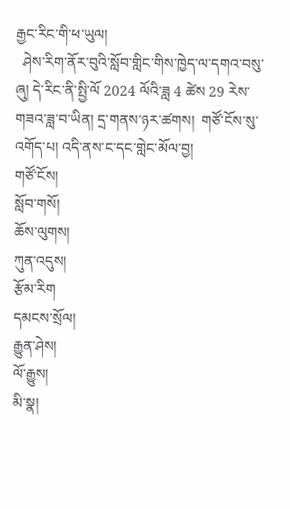རྒྱང་རིང་གི་ཕ་ཡུལ།
  ཤེས་རིག་ནོར་བུའི་སློབ་གླིང་གིས་ཁྱེད་ལ་དགའ་བསུ་ཞུ། དེ་རིང་ནི་སྤྱི་ལོ 2024 ལོའི་ཟླ 4 ཚེས 29 རེས་གཟའ་ཟླ་བ་ཡིན། དྲ་གནས་ཉར་ཚགས།  གཙོ་ངོས་སུ་འགོད་པ། འདི་ནས་ང་དང་གླེང་མོལ་བྱ།
གཙོ་ངོས།
སློབ་གསོ།
ཆོས་ལུགས།
ཀུན་འདུས།
རྩོམ་རིག
དམངས་སྲོལ།
རྒྱུན་ཤེས།
ལོ་རྒྱུས།
མི་སྣ།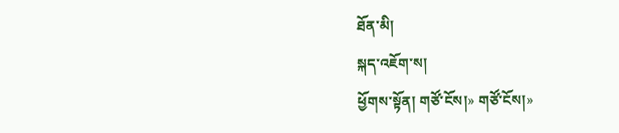ཐོན་མི།
སྐད་འཇོག་ས།
ཕྱོགས་སྟོན། གཙོ་ངོས།» གཙོ་ངོས།»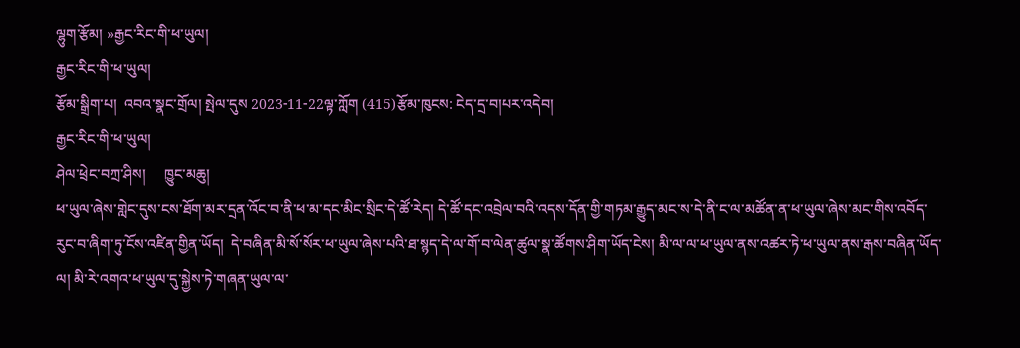ལྷུག་རྩོམ། »རྒྱང་རིང་གི་ཕ་ཡུལ།
རྒྱང་རིང་གི་ཕ་ཡུལ།
རྩོམ་སྒྲིག་པ།  འབའ་སྣང་གྲོལ། སྤེལ་དུས 2023-11-22ལྟ་ཀློག (415)རྩོམ་ཁུངས: ངེད་དྲ་བ།པར་འདེབ།
རྒྱང་རིང་གི་ཕ་ཡུལ།
ཤེལ་ཕྲེང་བཀྲ་ཤིས།     ཁྱུང་མཆུ།
ཕ་ཡུལ་ཞེས་གླེང་དུས་ངས་ཐོག་མར་དྲན་འོང་བ་ནི་ཕ་མ་དང་མིང་སྲིང་དེ་ཚོ་རེད། དེ་ཚོ་དང་འབྲེལ་བའི་འདས་དོན་གྱི་གཏམ་རྒྱུད་མང་ས་དེ་ནི་ང་ལ་མཚོན་ན་ཕ་ཡུལ་ཞེས་མང་གིས་འབོད་རུང་བ་ཞིག་ཏུ་ངོས་འཛིན་གྱིན་ཡོད།  དེ་བཞིན་མི་སོ་སོར་ཕ་ཡུལ་ཞེས་པའི་ཐ་སྙད་དེ་ལ་གོ་བ་ལེན་ཚུལ་སྣ་ཚོགས་ཤིག་ཡོད་ངེས། མི་ལ་ལ་ཕ་ཡུལ་ནས་འཚར་ཏེ་ཕ་ཡུལ་ནས་རྒས་བཞིན་ཡོད་ལ། མི་རེ་འགའ་ཕ་ཡུལ་དུ་སྐྱེས་ཏེ་གཞན་ཡུལ་ལ་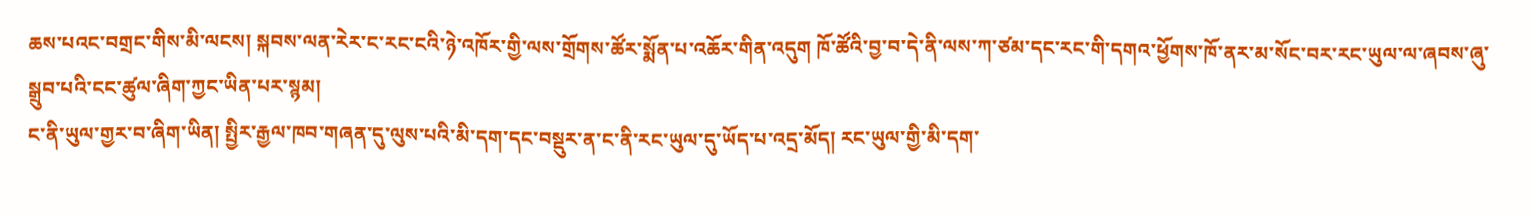ཆས་པའང་བགྲང་གིས་མི་ལངས། སྐབས་ལན་རེར་ང་རང་ངའི་ཉེ་འཁོར་གྱི་ལས་གྲོགས་ཚོར་སྨོན་པ་འཆོར་གིན་འདུག ཁོ་ཚོའི་བྱ་བ་དེ་ནི་ལས་ཀ་ཙམ་དང་རང་གི་དགའ་ཕྱོགས་ཁོ་ནར་མ་སོང་བར་རང་ཡུལ་ལ་ཞབས་ཞུ་སྒྲུབ་པའི་ངང་ཚུལ་ཞིག་ཀྱང་ཡིན་པར་སྙམ།
ང་ནི་ཡུལ་གྱར་བ་ཞིག་ཡིན། སྤྱིར་རྒྱལ་ཁབ་གཞན་དུ་ལུས་པའི་མི་དག་དང་བསྡུར་ན་ང་ནི་རང་ཡུལ་དུ་ཡོད་པ་འདྲ་མོད། རང་ཡུལ་གྱི་མི་དག་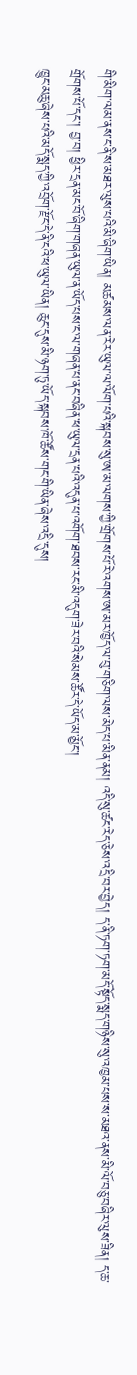གི་མིག་ལམ་ནས་ང་ནི་ས་མཐར་ལུས་པའི་མི་ཞིག་ཡིན། མཚམས་ལན་རེར་ཡུལ་ལ་ལོག་པའི་སྐབས་སུ་ཨ་མ་ལགས་ཀྱི་གྲོགས་པོ་རེ་འགས་ཨ་མར་ཁྱོད་ལ་བུ་གཅིག་ལས་མེད་པ་མིན་ནམ། འདི་སུ་ཚང་རེད་ཅེས་འདྲི་བར་བྱེད། ད་ནི་ཏག་ཏག་མདོ་སྟོད་སྨད་གཉིས་སུ་འཁྱམ་པས་ས་མཐའ་ནས་མི་ལོ་བཅུ་བཞིར་ལུས་ཟིན། ད་ཆ་གྲོགས་པོ་དང་། བྱ་བ། ཕྱིར་དྲན་མང་བོ་ཞིག་གཞན་ཡུལ་ན་ཡོད་པས་ང་ལ་གཞན་པ་ནང་བཞིན་ཕ་ཡུལ་དྲན་པའི་འདུན་པ་འགོག་ཐབས་རང་མི་འདུག་ཟེར་བའི་སེམས་ཚོར་དེ་ཡོད་མ་མྱོང་།
ཁྱུང་མཆུ་ཞེས་པའི་མདོ་སྨད་ཀྱི་འབྲོག་རྫོང་དེ་ནི་ངའི་ཕ་ཡུལ་ཡིན། ཆུང་དུས་མི་ཉག་ཏུ་ཡོད་སྐབས་ཁོ་ཚོས་གང་གི་ཡིན་ཞེས་འདྲི་དུས།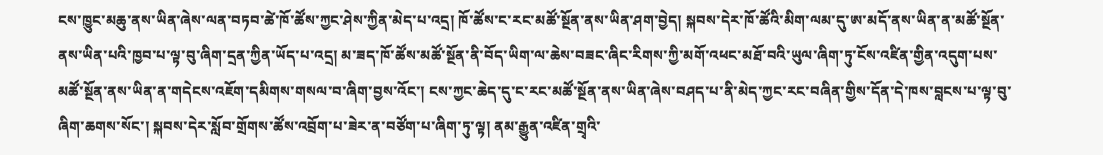ངས་ཁྱུང་མཆུ་ནས་ཡིན་ཞེས་ལན་བཏབ་ཚེ་ཁོ་ཚོས་ཀྱང་ཤེས་ཀྱིན་མེད་པ་འདྲ། ཁོ་ཚོས་ང་རང་མཚོ་སྔོན་ནས་ཡིན་ཤག་བྱེད། སྐབས་དེར་ཁོ་ཚོའི་མིག་ལམ་དུ་ཨ་མདོ་ནས་ཡིན་ན་མཚོ་སྔོན་ནས་ཡིན་པའི་ཁྱབ་པ་ལྟ་བུ་ཞིག་དྲན་ཀྱིན་ཡོད་པ་འདྲ། མ་ཟད་ཁོ་ཚོས་མཚོ་སྔོན་ནི་བོད་ཡིག་ལ་ཆེས་བཟང་ཞིང་རིགས་ཀྱི་མགོ་འཕང་མཐོ་བའི་ཡུལ་ཞིག་ཏུ་ངོས་འཛིན་གྱིན་འདུག་པས་མཚོ་སྔོན་ནས་ཡིན་ན་གདེངས་འཇོག་དམིགས་གསལ་བ་ཞིག་བྱས་འོང་། ངས་ཀྱང་ཆེད་དུ་ང་རང་མཚོ་སྔོན་ནས་ཡིན་ཞེས་བཤད་པ་ནི་མེད་ཀྱང་རང་བཞིན་གྱིས་དོན་དེ་ཁས་བླངས་པ་ལྟ་བུ་ཞིག་ཆགས་སོང་། སྐབས་དེར་སློབ་གྲོགས་ཚོས་འབྲོག་པ་ཟེར་ན་བཙོག་པ་ཞིག་ཏུ་ལྟ། ནམ་རྒྱུན་འཛིན་གྲྭའི་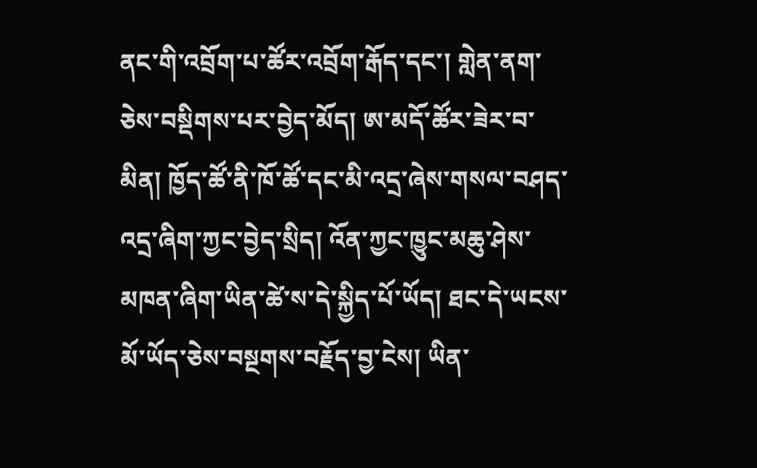ནང་གི་འབྲོག་པ་ཚོར་འབྲོག་རྒོད་དང་། གླེན་ནག་ཅེས་བསྡིགས་པར་བྱེད་མོད། ཨ་མདོ་ཚོར་ཟེར་བ་མིན། ཁྱོད་ཚོ་ནི་ཁོ་ཚོ་དང་མི་འདྲ་ཞེས་གསལ་བཤད་འདྲ་ཞིག་ཀྱང་བྱེད་སྲིད། འོན་ཀྱང་ཁྱུང་མཆུ་ཤེས་མཁན་ཞིག་ཡིན་ཚེ་ས་དེ་སྐྱིད་པོ་ཡོད། ཐང་དེ་ཡངས་མོ་ཡོད་ཅེས་བསྔགས་བརྗོད་བྱ་ངེས། ཡིན་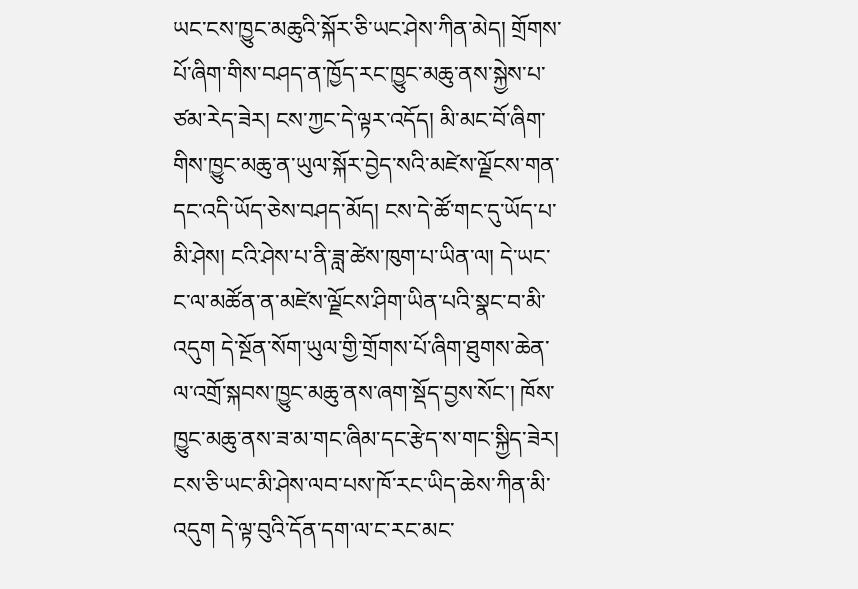ཡང་ངས་ཁྱུང་མཆུའི་སྐོར་ཅི་ཡང་ཤེས་ཀིན་མེད། གྲོགས་པོ་ཞིག་གིས་བཤད་ན་ཁྱོད་རང་ཁྱུང་མཆུ་ནས་སྐྱེས་པ་ཙམ་རེད་ཟེར། ངས་ཀྱང་དེ་ལྟར་འདོད། མི་མང་བོ་ཞིག་གིས་ཁྱུང་མཆུ་ན་ཡུལ་སྐོར་བྱེད་སའི་མཛེས་ལྗོངས་གན་དང་འདི་ཡོད་ཅེས་བཤད་མོད། ངས་དེ་ཚོ་གང་དུ་ཡོད་པ་མི་ཤེས། ངའི་ཤེས་པ་ནི་ཟླ་ཚེས་ཁུག་པ་ཡིན་ལ། དེ་ཡང་ང་ལ་མཚོན་ན་མཛེས་ལྗོངས་ཤིག་ཡིན་པའི་སྣང་བ་མི་འདུག དེ་སྔོན་སོག་ཡུལ་གྱི་གྲོགས་པོ་ཞིག་ཐུགས་ཆེན་ལ་འགྲོ་སྐབས་ཁྱུང་མཆུ་ནས་ཞག་སྡོད་བྱས་སོང་། ཁོས་ཁྱུང་མཆུ་ནས་ཟ་མ་གང་ཞིམ་དང་རྩེད་ས་གང་སྐྱིད་ཟེར། ངས་ཅི་ཡང་མི་ཤེས་ལབ་པས་ཁོ་རང་ཡིད་ཆེས་ཀིན་མི་འདུག དེ་ལྟ་བུའི་དོན་དག་ལ་ང་རང་མང་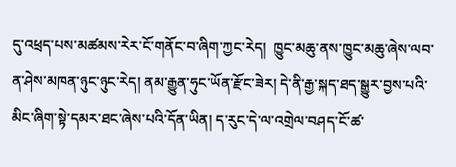དུ་འཕྲད་པས་མཚམས་རེར་ངོ་གནོང་བ་ཞིག་ཀྱང་རེད།  ཁྱུང་མཆུ་ནས་ཁྱུང་མཆུ་ཞེས་ལབ་ན་ཤེས་མཁན་ཉུང་ཉུང་རེད། ནམ་རྒྱུན་ཧུང་ཡོན་རྫོང་ཟེར། དེ་ནི་རྒྱ་སྐད་ཐད་སྒྱུར་བྱས་པའི་མིང་ཞིག་སྟེ་དམར་ཐང་ཞེས་པའི་དོན་ཡིན། ད་རུང་དེ་ལ་འགྲེལ་བཤད་ངོ་ཚ་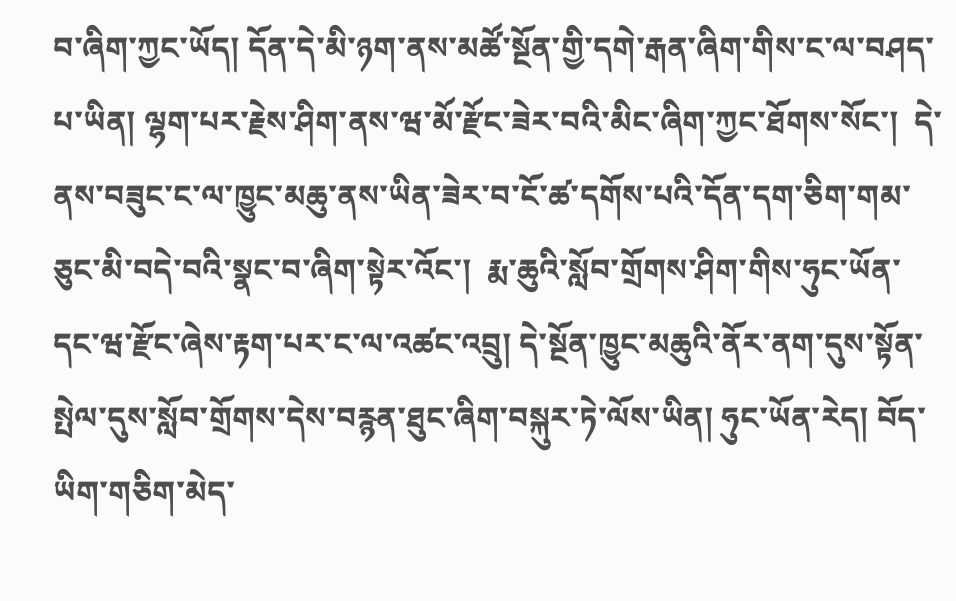བ་ཞིག་ཀྱང་ཡོད། དོན་དེ་མི་ཉག་ནས་མཚོ་སྔོན་གྱི་དགེ་རྒན་ཞིག་གིས་ང་ལ་བཤད་པ་ཡིན། ལྷག་པར་རྗེས་ཤིག་ནས་ཝ་མོ་རྫོང་ཟེར་བའི་མིང་ཞིག་ཀྱང་ཐོགས་སོང་།  དེ་ནས་བཟུང་ང་ལ་ཁྱུང་མཆུ་ནས་ཡིན་ཟེར་བ་ངོ་ཚ་དགོས་པའི་དོན་དག་ཅིག་གམ་ཅུང་མི་བདེ་བའི་སྣང་བ་ཞིག་སྟེར་འོང་།  རྨ་ཆུའི་སློབ་གྲོགས་ཤིག་གིས་ཧུང་ཡོན་དང་ཝ་རྫོང་ཞེས་རྟག་པར་ང་ལ་འཚང་འབྲུ། དེ་སྔོན་ཁྱུང་མཆུའི་ནོར་ནག་དུས་སྟོན་སྤེལ་དུས་སློབ་གྲོགས་དེས་བརྙན་ཐུང་ཞིག་བསྐུར་ཏེ་ལོས་ཡིན། ཧུང་ཡོན་རེད། བོད་ཡིག་གཅིག་མེད་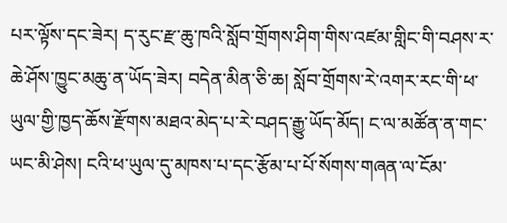པར་ལྟོས་དང་ཟེར། ད་རུང་རྫ་ཆུ་ཁའི་སློབ་གྲོགས་ཤིག་གིས་འཛམ་གླིང་གི་བཤས་ར་ཆེ་ཤོས་ཁྱུང་མཆུ་ན་ཡོད་ཟེར། བདེན་མིན་ཅི་ཆ། སློབ་གྲོགས་རེ་འགར་རང་གི་ཕ་ཡུལ་གྱི་ཁྱད་ཆོས་རྫོགས་མཐའ་མེད་པ་རེ་བཤད་རྒྱུ་ཡོད་མོད། ང་ལ་མཚོན་ན་གང་ཡང་མི་ཤེས། ངའི་ཕ་ཡུལ་དུ་མཁས་པ་དང་རྩོམ་པ་པོ་སོགས་གཞན་ལ་ངོམ་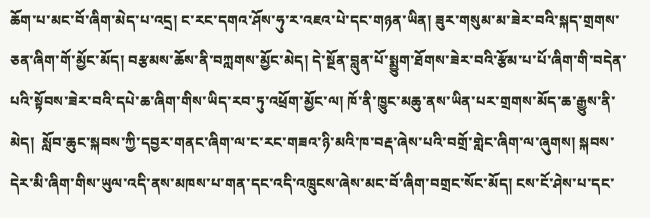ཆོག་པ་མང་བོ་ཞིག་མེད་པ་འདྲ། ང་རང་དགའ་ཤོས་ཧུ་ར་འཇའ་པེ་དང་གཉན་ཡིན། ཟུར་གསུམ་མ་ཟེར་བའི་སྐད་གྲགས་ཅན་ཞིག་གོ་མྱོང་མོད། བརྩམས་ཆོས་ནི་བཀླགས་མྱོང་མེད། དེ་སྔོན་བླུན་པོ་སྨྱུག་ཐོགས་ཟེར་བའི་རྩོམ་པ་པོ་ཞིག་གི་བདེན་པའི་སྟོབས་ཟེར་བའི་དཔེ་ཆ་ཞིག་གིས་ཡིད་རབ་ཏུ་འཕྲོག་མྱོང་ལ། ཁོ་ནི་ཁྱུང་མཆུ་ནས་ཡིན་པར་གྲགས་མོད་ཆ་རྒྱུས་ནི་མེད།  སློབ་ཆུང་སྐབས་ཀྱི་དབྱར་གནང་ཞིག་ལ་ང་རང་གཟའ་ཉི་མའི་ཁ་བརྡ་ཞེས་པའི་བགྲོ་གླེང་ཞིག་ལ་ཞུགས། སྐབས་དེར་མི་ཞིག་གིས་ཡུལ་འདི་ནས་མཁས་པ་གན་དང་འདི་འཁྲུངས་ཞེས་མང་བོ་ཞིག་བགྲང་སོང་མོད། ངས་ངོ་ཤེས་པ་དང་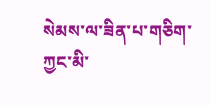སེམས་ལ་ཟིན་པ་གཅིག་ཀྱང་མི་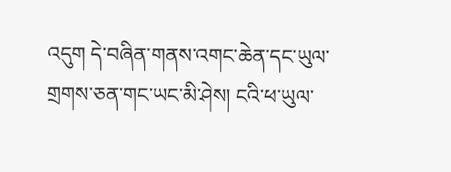འདུག དེ་བཞིན་གནས་འགང་ཆེན་དང་ཡུལ་གྲགས་ཅན་གང་ཡང་མི་ཤེས། ངའི་ཕ་ཡུལ་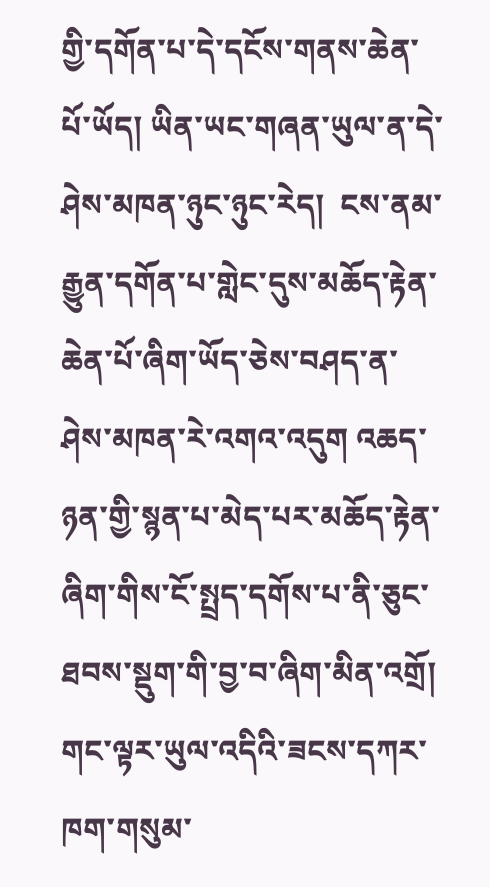གྱི་དགོན་པ་དེ་དངོས་གནས་ཆེན་པོ་ཡོད། ཡིན་ཡང་གཞན་ཡུལ་ན་དེ་ཤེས་མཁན་ཉུང་ཉུང་རེད།  ངས་ནམ་རྒྱུན་དགོན་པ་གླེང་དུས་མཆོད་རྟེན་ཆེན་པོ་ཞིག་ཡོད་ཅེས་བཤད་ན་ཤེས་མཁན་རེ་འགའ་འདུག འཆད་ཉན་གྱི་སྙན་པ་མེད་པར་མཆོད་རྟེན་ཞིག་གིས་ངོ་སྤྲད་དགོས་པ་ནི་ཅུང་ཐབས་སྡུག་གི་བྱ་བ་ཞིག་མིན་འགྲོ།  གང་ལྟར་ཡུལ་འདིའི་ཟངས་དཀར་ཁག་གསུམ་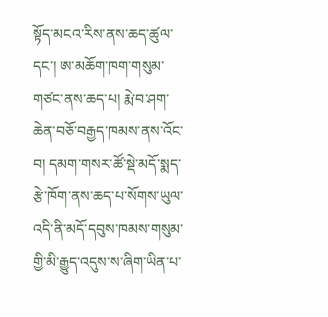སྟོད་མངའ་རིས་ནས་ཆད་ཚུལ་དང་། ཨ་མཆོག་ཁག་གསུམ་གཙང་ནས་ཆད་པ། རྨེ་བ་ཤག་ཆེན་བཅོ་བརྒྱད་ཁམས་ནས་འོང་བ། དམག་གསར་ཚོ་སྡེ་མདོ་སྨད་རྩེ་ཁོག་ནས་ཆད་པ་སོགས་ཡུལ་འདི་ནི་མདོ་དབུས་ཁམས་གསུམ་གྱི་མི་རྒྱུད་འདུས་ས་ཞིག་ཡིན་པ་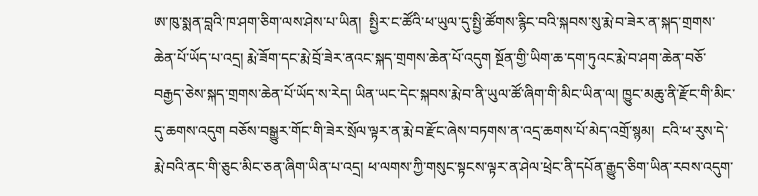ཨ་ཁུ་སྨན་བླའི་ཁ་ཤག་ཅིག་ལས་ཤེས་པ་ཡིན།  སྤྱིར་ང་ཚོའི་ཕ་ཡུལ་དུ་སྤྱི་ཚོགས་རྙིང་བའི་སྐབས་སུ་རྨེ་བ་ཟེར་ན་སྐད་གྲགས་ཆེན་པོ་ཡོད་པ་འདྲ། རྨེ་ཟོག་དང་རྨེ་བྲོ་ཟེར་ནའང་སྐད་གྲགས་ཆེན་པོ་འདུག སྔོན་གྱི་ཡིག་ཆ་དག་ཏུའང་རྨེ་བ་ཤག་ཆེན་བཅོ་བརྒྱད་ཅེས་སྐད་གྲགས་ཆེན་པོ་ཡོད་ས་རེད། ཡིན་ཡང་དེང་སྐབས་རྨེ་བ་ནི་ཡུལ་ཚོ་ཞིག་གི་མིང་ཡིན་ལ། ཁྱུང་མཆུ་ནི་རྫོང་གི་མིང་དུ་ཆགས་འདུག བཅོས་བསྒྱུར་གོང་གི་ཟེར་སྲོལ་ལྟར་ན་རྨེ་བ་རྫོང་ཞེས་བཏགས་ན་འདྲ་ཆགས་པོ་མེད་འགྲོ་སྙམ།  ངའི་ཕ་རུས་དེ་རྨེ་བའི་ནང་གི་ཅུང་མིང་ཅན་ཞིག་ཡིན་པ་འདྲ། ཕ་ལགས་ཀྱི་གསུང་སྟངས་ལྟར་ན་ཤེལ་ཕྲེང་ནི་དཔོན་རྒྱུད་ཅིག་ཡིན་རབས་འདུག་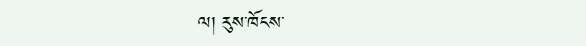ལ། རུས་ཁོངས་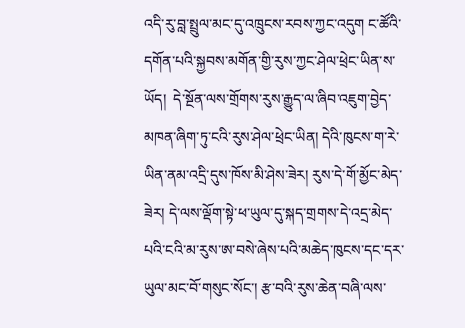འདི་རུ་བླ་སྤྲུལ་མང་དུ་འཁྲུངས་རབས་ཀྱང་འདུག ང་ཚོའི་དགོན་པའི་སྐྱབས་མགོན་གྱི་རུས་ཀྱང་ཤེལ་ཕྲེང་ཡིན་ས་ཡོད།  དེ་སྔོན་ལས་གྲོགས་རུས་རྒྱུད་ལ་ཞིབ་འཇུག་བྱེད་མཁན་ཞིག་ཏུ་ངའི་རུས་ཤེལ་ཕྲེང་ཡིན། དེའི་ཁུངས་ག་རེ་ཡིན་ནམ་འདྲི་དུས་ཁོས་མི་ཤེས་ཟེར། རུས་དེ་གོ་མྱོང་མེད་ཟེར། དེ་ལས་ལྡོག་སྟེ་ཕ་ཡུལ་དུ་སྐད་གྲགས་དེ་འདྲ་མེད་པའི་ངའི་མ་རུས་ཨ་བསེ་ཞེས་པའི་མཆེད་ཁུངས་དང་དར་ཡུལ་མང་བོ་གསུང་སོང་། རྩ་བའི་རུས་ཆེན་བཞི་ལས་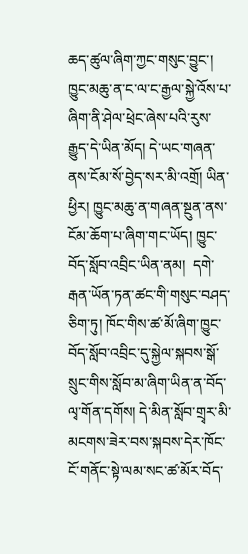ཆད་ཚུལ་ཞིག་ཀྱང་གསུང་བྱུང་། ཁྱུང་མཆུ་ན་ང་ལ་ང་རྒྱལ་སྐྱེ་འོས་པ་ཞིག་ནི་ཤེལ་ཕྲེང་ཞེས་པའི་རུས་རྒྱུད་དེ་ཡིན་མོད། དེ་ཡང་གཞན་ནས་ངོམ་སོ་བྱེད་སར་མི་འགྲོ། ཡིན་ཕྱིར། ཁྱུང་མཆུ་ན་གཞན་སྔུན་ནས་ངོམ་ཆོག་པ་ཞིག་གང་ཡོད། ཁྱུང་བོད་སློབ་འབྲིང་ཡིན་ནམ།  དགེ་རྒན་ཡོན་ཏན་ཚང་གི་གསུང་བཤད་ཅིག་ཏུ། ཁོང་གིས་ཚ་མོ་ཞིག་ཁྱུང་བོད་སློབ་འབྲིང་དུ་སྐྱེལ་སྐབས་སྒོ་སྲུང་གིས་སློབ་མ་ཞིག་ཡིན་ན་བོད་ལྭ་གོན་དགོས། དེ་མིན་སློབ་གྲྭར་མི་མངགས་ཟེར་བས་སྐབས་དེར་ཁོང་ངོ་གནོང་སྟེ་ལམ་སང་ཚ་མོར་བོད་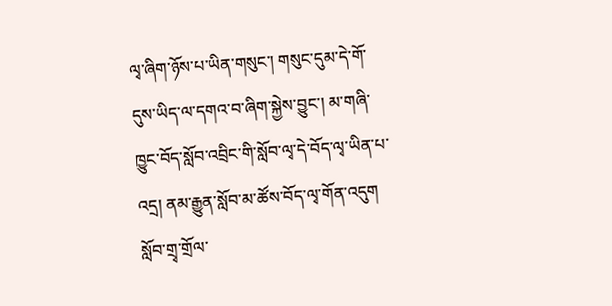ལྭ་ཞིག་ཉོས་པ་ཡིན་གསུང་། གསུང་དུམ་དེ་གོ་དུས་ཡིད་ལ་དགའ་བ་ཞིག་སྐྱེས་བྱུང་། མ་གཞི་ཁྱུང་བོད་སློབ་འབྲིང་གི་སློབ་ལྭ་དེ་བོད་ལྭ་ཡིན་པ་འདྲ། ནམ་རྒྱུན་སློབ་མ་ཚོས་བོད་ལྭ་གོན་འདུག སློབ་གྲྭ་གྲོལ་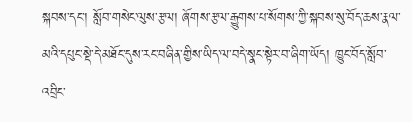སྐབས་དང་། སློབ་གསེང་ལུས་རྩལ། ཞོགས་རྩལ་རྒྱུགས་པ་སོགས་ཀྱི་སྐབས་སུ་བོད་ཆས་རྣལ་མའི་དཔུང་སྡེ་དེ་མཐོང་དུས་རང་བཞིན་གྱིས་ཡིད་ལ་བདེ་སྣང་སྟེར་བ་ཞིག་ཡོད། ཁྱུང་བོད་སློབ་འབྲིང་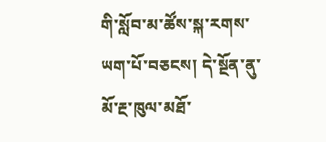གི་སློབ་མ་ཚོས་སྐ་རགས་ཡག་པོ་བཅངས། དེ་སྔོན་ནུ་མོ་རྔ་ཁུལ་མཐོ་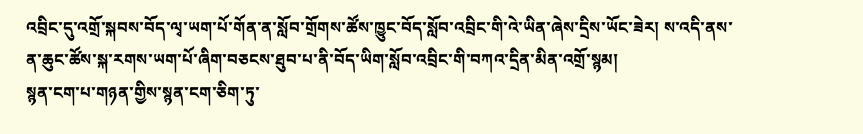འབྲིང་དུ་འགྲོ་སྐབས་བོད་ལྭ་ཡག་པོ་གོན་ན་སློབ་གྲོགས་ཚོས་ཁྱུང་བོད་སློབ་འབྲིང་གི་འེ་ཡིན་ཞེས་དྲིས་ཡོང་ཟེར། ས་འདི་ནས་ན་ཆུང་ཚོས་སྐ་རགས་ཡག་པོ་ཞིག་བཅངས་ཐུབ་པ་ནི་བོད་ཡིག་སློབ་འབྲིང་གི་བཀའ་དྲིན་མིན་འགྲོ་སྙམ།
སྙན་ངག་པ་གཉན་གྱིས་སྙན་ངག་ཅིག་ཏུ་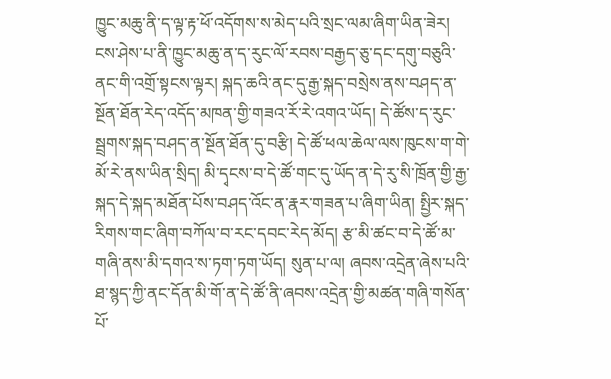ཁྱུང་མཆུ་ནི་ད་ལྟ་རྟ་ཕོ་འདོགས་ས་མེད་པའི་སྲང་ལམ་ཞིག་ཡིན་ཟེར། ངས་ཤེས་པ་ནི་ཁྱུང་མཆུ་ན་ད་རུང་ལོ་རབས་བརྒྱད་ཅུ་དང་དགུ་བཅུའི་ནང་གི་འགྲོ་སྟངས་ལྟར། སྐད་ཆའི་ནང་དུ་རྒྱ་སྐད་བསྲེས་ནས་བཤད་ན་སྔོན་ཐོན་རེད་འདོད་མཁན་གྱི་གཟའ་རོ་རེ་འགའ་ཡོད། དེ་ཚོས་ད་རུང་སྦྲགས་སྐད་བཤད་ན་སྔོན་ཐོན་དུ་བརྩི། དེ་ཚོ་ཕལ་ཆེལ་ལས་ཁུངས་ག་གེ་མོ་རེ་ནས་ཡིན་སྲིད། མི་དྭངས་བ་དེ་ཚོ་གང་དུ་ཡོད་ན་དེ་རུ་སི་ཁྲོན་གྱི་རྒྱ་སྐད་དེ་སྐད་མཐོན་པོས་བཤད་འོང་ན་རྣར་གཟན་པ་ཞིག་ཡིན། སྤྱིར་སྐད་རིགས་གང་ཞིག་བཀོལ་བ་རང་དབང་རེད་མོད། རྩ་མི་ཚང་བ་དེ་ཚོ་མ་གཞི་ནས་མི་དགའ་ས་ཏག་ཏག་ཡོད། སུན་པ་ལ། ཞབས་འདྲེན་ཞེས་པའི་ཐ་སྙད་ཀྱི་ནང་དོན་མི་གོ་ན་དེ་ཚོ་ནི་ཞབས་འདྲེན་གྱི་མཚན་གཞི་གསོན་པོ་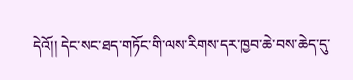དེའོ།། དེང་སང་ཐད་གཏོང་གི་ལས་རིགས་དར་ཁྱབ་ཆེ་བས་ཆེད་དུ་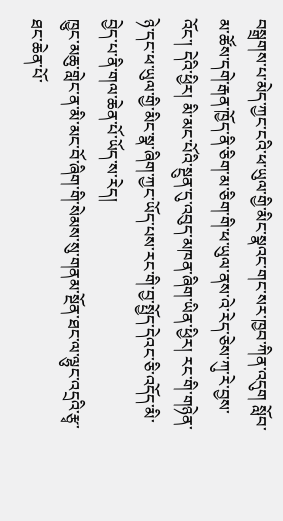བསྒྲགས་པ་མེད་ཀྱང་ངའི་ཕ་ཡུལ་གྱི་མིང་སྣའང་གང་སར་ཁྱབ་ཀིན་འདུག སློབ་མ་ཚོས་དགེ་རྒན་ཁྱོད་ནི་ཅིག་མ་ཅིག་གི་ཕ་ཡུལ་ནས་འེ་རེད་ཅེས་ཀུ་རེ་བྱས་འོང་། དེའི་ཕྱིར། མི་མང་པོའི་སྔུན་དུ་འབུད་མཁན་ཞིག་ཡིན་ཕྱིར། རང་གི་གཉེན་ཉེ་དང་ཕ་ཡུལ་གྱི་མིང་སྣ་ཞིག་ཀྱང་ཡོད་པས་རང་གི་བྱ་སྤྱོད་དེའང་ཅི་འདོད་མི་བྱེད་པ་ནི་གལ་ཆེན་པོ་ཡོད་ས་རེད།
ཁྱུང་མཆུ་གླེང་ན་མི་མང་བོ་ཞིག་གི་སེམས་སུ་གནམ་སྔོན་ཐང་ལ་ལྷུང་འདྲའི་རྩྭ་ཐང་ཆེན་པོ་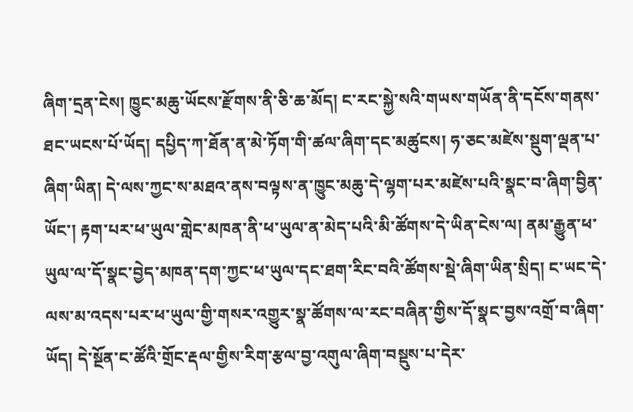ཞིག་དྲན་ངེས། ཁྱུང་མཆུ་ཡོངས་རྫོགས་ནི་ཅི་ཆ་མོད། ང་རང་སྐྱེ་སའི་གཡས་གཡོན་ནི་དངོས་གནས་ཐང་ཡངས་པོ་ཡོད། དཔྱིད་ཀ་ཐོན་ན་མེ་ཏོག་གི་ཚལ་ཞིག་དང་མཚུངས། ཧ་ཅང་མཛེས་སྡུག་ལྡན་པ་ཞིག་ཡིན། དེ་ལས་ཀྱང་ས་མཐའ་ནས་བལྟས་ན་ཁྱུང་མཆུ་དེ་ལྷག་པར་མཛེས་པའི་སྣང་བ་ཞིག་བྱིན་ཡོང་། རྟག་པར་ཕ་ཡུལ་གླེང་མཁན་ནི་ཕ་ཡུལ་ན་མེད་པའི་མི་ཚོགས་དེ་ཡིན་ངེས་ལ། ནམ་རྒྱུན་ཕ་ཡུལ་ལ་དོ་སྣང་བྱེད་མཁན་དག་ཀྱང་ཕ་ཡུལ་དང་ཐག་རིང་བའི་ཚོགས་སྡེ་ཞིག་ཡིན་སྲིད། ང་ཡང་དེ་ལས་མ་འདས་པར་ཕ་ཡུལ་གྱི་གསར་འགྱུར་སྣ་ཚོགས་ལ་རང་བཞིན་གྱིས་དོ་སྣང་བྱས་འགྲོ་བ་ཞིག་ཡོད། དེ་སྔོན་ང་ཚོའི་གྲོང་རྡལ་གྱིས་རིག་རྩལ་བྱ་འགུལ་ཞིག་བསྡུས་པ་དེར་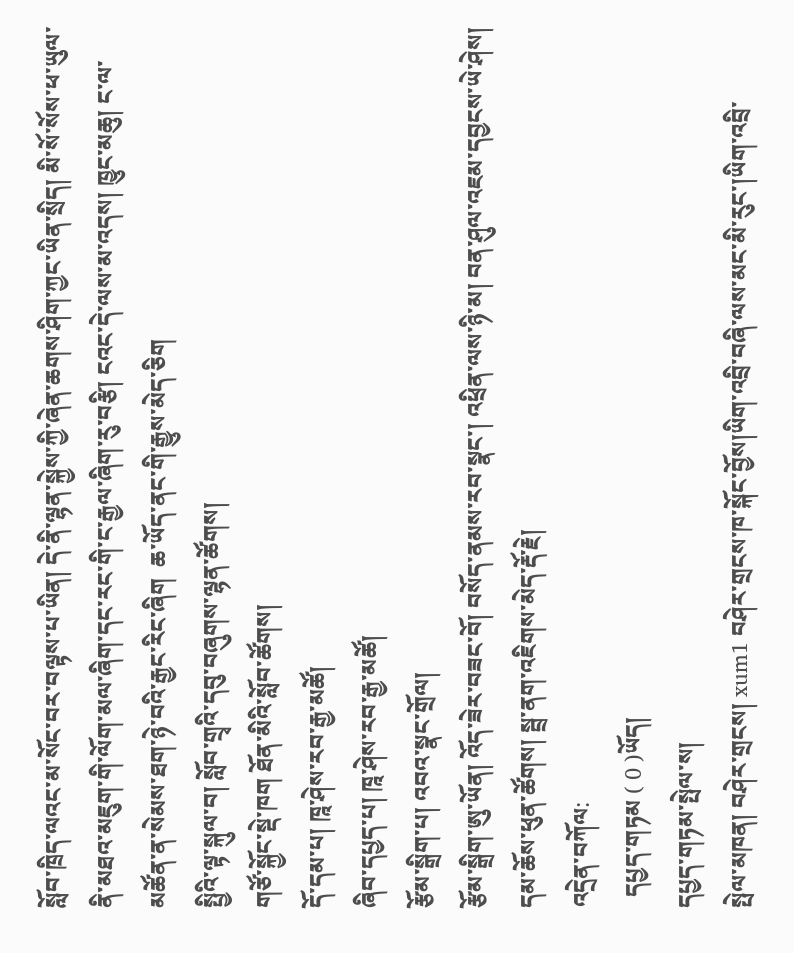སློབ་ཁྲིད་ལའང་མ་སོང་བར་བལྟས་པ་ཡིན། དེ་ནི་ལྷན་སྐྱེས་ཀྱི་ཞེན་ཆགས་ཤིག་ཀྱང་ཡིན་སྲིད། མི་སོ་སོས་ཕ་ཡུལ་ནི་མཐའ་མཇུག་གི་ལོག་མལ་ཞིག་དང་རང་གི་ང་རྒྱལ་ཞིག་རུ་བརྩི། ངའང་དེ་ལས་མ་འདས། ཁྱུང་མཆུ། ང་ལ་མཚོན་ན་སེམས་ཐག་ཉེ་བའི་རྒྱང་རིང་ཞིག  ཆ་ཡོད་ནང་གི་རྒྱུས་མེད་ཅིག
སྤྱིའི་ལྟ་སྐུལ་བ། སློབ་གྲྭའི་དབུ་བཞུགས་ལྷན་ཚོགས།
གཙོ་སྐྱོང་སྡེ་ཁག ཐོན་མིའི་སློབ་ཚོགས།
དོ་དམ་པ། ཁཱ་ཤེས་རབ་རྒྱ་མཚོ།
ཞིབ་དཔྱད་པ། ཁཱ་ཤེས་རབ་རྒྱ་མཚོ།
རྩོམ་སྒྲིག་པ། འབའ་སྣང་གྲོལ།
རྩོམ་སྒྲིག་ཨུ་ཡོན། འོད་ཟེར་བཟང་བོ། བསོད་ནམས་རབ་སྣང་། འཕྲིན་ལས་ཉི་མ། བན་ཤུལ་འཇམ་དབྱངས་ཡེ་ཤེས། དམ་ཆོས་ཕུན་ཚོགས། སྦྲ་ནག་འཇིགས་མེད་རྡོ་རྗེ།
འདྲེན་བཀོལ:
  དཔྱད་གཏམ ( 0 )ཡོད།
དཔྱད་གཏམ་སྤེལ་ས།
སྤེལ་མཁན། བཤེར་གྲངས། xum1 བཤེར་གྲངས་ཁ་སྐོང་བྱོས།ཡིག་འབྲི་བཞི་ལས་མང་མི་རུང་།ཡིག་འབྲི་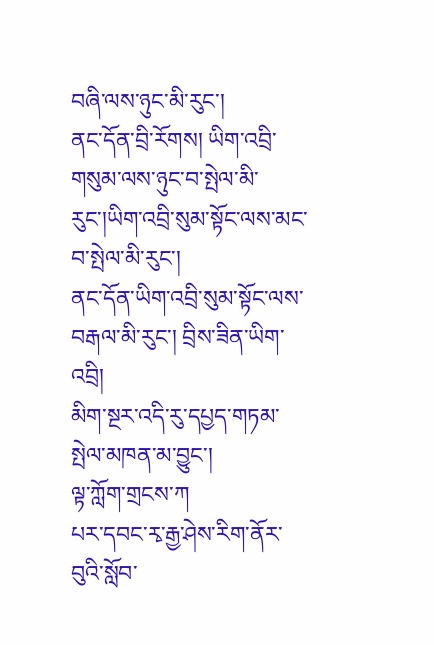བཞི་ལས་ཉུང་མི་རུང་།
ནང་དོན་བྲི་རོགས། ཡིག་འབྲི་གསུམ་ལས་ཉུང་བ་སྤེལ་མི་རུང་།ཡིག་འབྲི་སུམ་སྟོང་ལས་མང་བ་སྤེལ་མི་རུང་།
ནང་དོན་ཡིག་འབྲི་སུམ་སྟོང་ལས་བརྒལ་མི་རུང་། བྲིས་ཟིན་ཡིག་འབྲི།
མིག་སྔར་འདི་རུ་དཔྱད་གཏམ་སྤེལ་མཁན་མ་བྱུང་།
ལྟ་ཀློག་གྲངས་ཀ
པར་དབང་རྭ་རྒྱ་ཤེས་རིག་ནོར་བུའི་སློབ་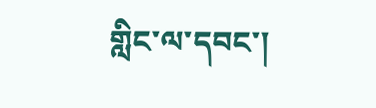གླིང་ལ་དབང་།